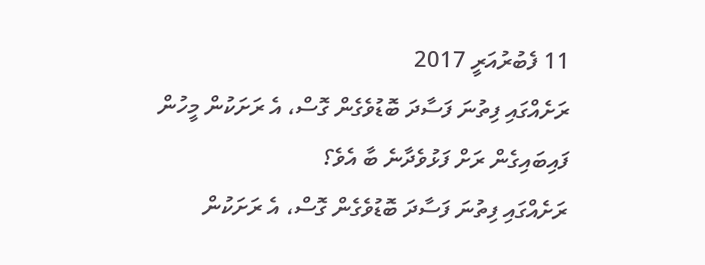11 ފެބުރުއަރީ 2017
ރަށެއްގައި ފިތުނަ ފަސާދަ ބޮޑުވެގެން ގޮސް، އެ ރަށަކުން މީހުން ފައިބައިގެން ރަށް ފަޅުވެދާނެ ބާ އެވެ؟
ރަށެއްގައި ފިތުނަ ފަސާދަ ބޮޑުވެގެން ގޮސް، އެ ރަށަކުން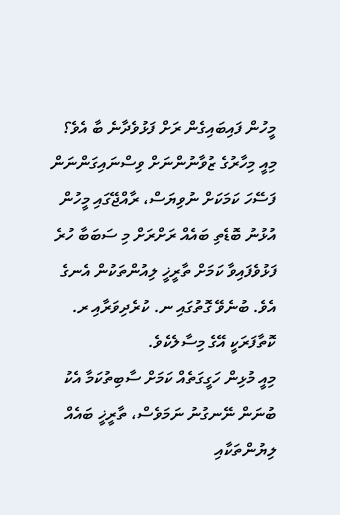މީހުން ފައިބައިގެން ރަށް ފަޅުވެދާނެ ބާ އެވެ؟
މިއީ މިހާރުގެ ޒުވާނުންނަށް ވިސްނައިގަންނަން ފަސޭހަ ކަމަކަށް ނުވިޔަސް، ރާއްޖޭގައި މީހުން އުޅުނު ބޮޑެތި ބައެއް ރަށްރަށް މި ސަބަބާ ހުރެ ފަޅުވެފައިވާ ކަމަށް ތާރީޚީ ލިއުންތަކުން އެނގެ އެވެ. ބުނެވޭ ގޮތުގައި ނ. ކުރެދިވަރާއި ރ. ކޮތާފަރަކީ އޭގެ މިސާލެކެވެ.
މިއީ މުޅިން ހަގީގަތެއް ކަމަށް ސާބިތުކަމާ އެކު ބުނަން ނޭނގުނު ނަމަވެސް، ތާރީޚީ ބައެއް ލިޔުންތަކާއި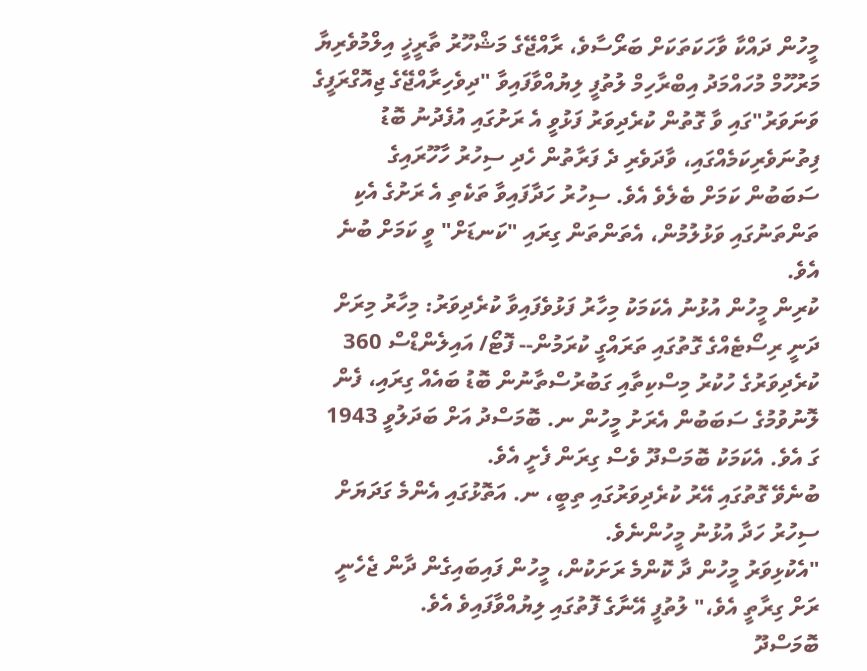މީހުން ދައްކާ ވާހަކަތަކަށް ބަރޯސާވެ، ރާއްޖޭގެ މަޝްހޫރު ތާރީޚީ އިލްމުވެރިޔާ މަރުހޫމް މުހައްމަދު އިބްރާހިމް ލުތުފީ ލިޔުއްވާފައިވާ "ދިވެހިރާއްޖޭގެ ޖިއޮގްރަފީގެ ވަނަވަރު"ގައި ވާ ގޮތުން ކުރެދިވަރު ފަޅުވީ އެ ރަށުގައި އުފެދުނު ބޮޑު ފިތުނަވެރިކަމެއްގައި، ވާދަވެރި ދެ ފަރާތުން ހެދި ސިހުރު ހާހޫރައިގެ ސަބަބުން ކަމަށް ބެލެވެ އެވެ. ސިހުރު ހަދާފައިވާ ތަކެތި އެ ރަށުގެ އެކި ތަންތަނުގައި ވަޅުލުމުން، އެތަންތަން ގިރައި "ކަނޑަށް" ވީ ކަމަށް ބުނެ އެވެ.
ކުރިން މީހުން އުޅުނު އެކަމަކު މިހާރު ފަޅުވެފައިވާ ކުރެދިވަރު: މިހާރު މިރަށް ދަނީ ރިސޯޓެއްގެ ގޮތުގައި ތަރައްގީ ކުރަމުން-- ފޮޓޯ/ އައިލެންޑްސް 360
ކުރެދިވަރުގެ ހުކުރު މިސްކިތާއި ގަބުރުސްތާނުން ބޮޑު ބައެއް ގިރައި، ފެން ލޮނުވުމުގެ ސަބަބުން އެރަށު މީހުން ނ. ބޮމަސްދު އަށް ބަދަލުވީ 1943 ގަ އެވެ. އެކަމަކު ބޮމަސްދޫ ވެސް ގިރަން ފެށީ އެވެ.
ބުނެވޭ ގޮތުގައި އޭރު ކުރެދިވަރުގައި ތިބީ، ނ. އަތޮޅުގައި އެންމެ ގަދަޔަށް ސިހުރު ހަދާ އުޅުނު މީހުންނެވެ.
"އެކުޅިވަރު މީހުން ދާ ކޮންމެ ރަށަކުން، މީހުން ފައިބައިގެން ދާން ޖެހެނީ ރަށް ގިރާތީ އެވެ،" ލުތުފީ އޭނާގެ ފޮތުގައި ލިޔުއްވާފައިވެ އެވެ.
ބޮމަސްދޫ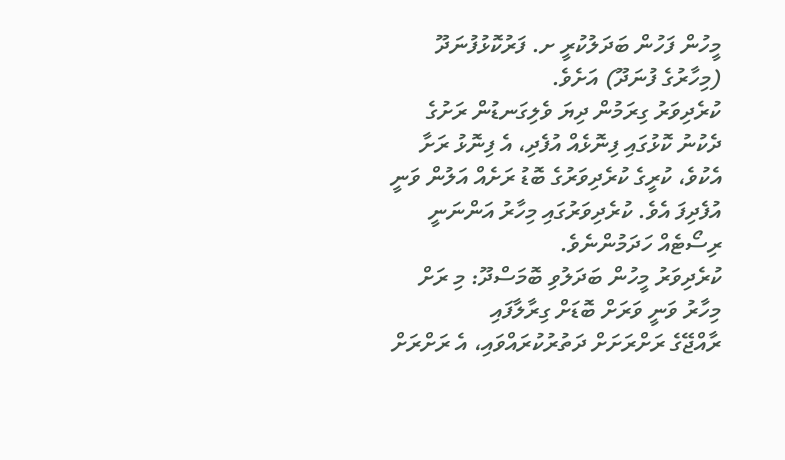މީހުން ފަހުން ބަދަލުކުރީ ށ. ފަރުކޮޅުފުނަދޫ (މިހާރުގެ ފުނަދޫ) އަށެވެ.
ކުރެދިވަރު ގިރަމުން ދިޔަ ވެލިގަނޑުން ރަށުގެ ދެކުނު ކޮޅުގައި ފިނޮޅެއް އުފެދި، އެ ފިނޮޅު ރަށާ އެކުވެ، ކުރީގެ ކުރެދިވަރުގެ ބޮޑު ރަށެއް އަލުން ވަނީ އުފެދިފަ އެވެ. ކުރެދިވަރުގައި މިހާރު އަންނަނީ ރިސޯޓެއް ހަދަމުންނެވެ.
ކުރެދިވަރު މީހުން ބަދަލުވި ބޮމަސްދޫ: މި ރަށް މިހާރު ވަނީ ވަރަށް ބޮޑަށް ގިރާލާފައި
ރާއްޖޭގެ ރަށްރަށަށް ދަތުރުކުރައްވައި، އެ ރަށްރަށް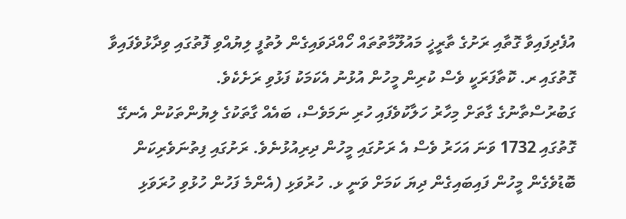އުފެދިފައިވާ ގޮތާއި ރަށުގެ ތާރީޚީ މައުލޫމާތުތައް ހޯއްދަވައިގެން ލުތުފީ ލިޔުއްވި ފޮތުގައި ވިދާޅުވެފައިވާ ގޮތުގައި ރ. ކޮތާފަރަކީ ވެސް ކުރިން މީހުން އުޅުނު އެކަމަކު ފަޅުވި ރަށެކެވެ.
ގަބުރުސްތާނުގެ ގާތަށް މިހާރު ހަލާކުވެފައި ހުރި ނަމަވެސް، ބައެއް ގާތަކުގެ ލިޔުންތަކުން އެނގޭ ގޮތުގައި 1732 ވަނަ އަހަރު ވެސް އެ ރަށުގައި މީހުން ދިރިއުޅުނެވެ. ރަށުގައި ފިތުނަވެރިކަން ބޮޑުވެގެން މީހުން ފައިބައިގެން ދިޔަ ކަމަށް ވަނީ ޅ. ހުރުވަޅި (އެންމެ ފަހުން ހުޅުވި ހުރަވަޅި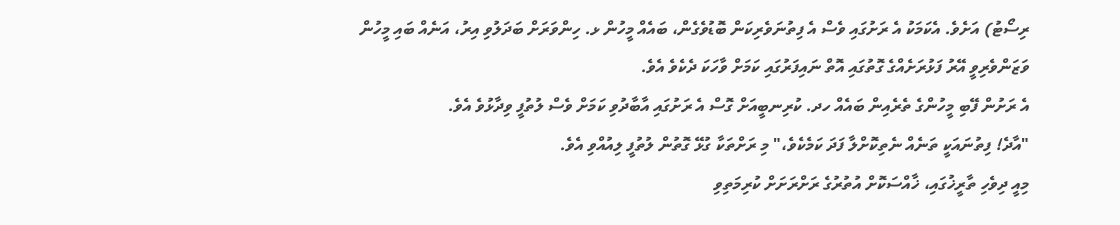ރިސޯޓު) އަށެވެ. އެކަމަކު އެ ރަށުގައި ވެސް އެ ފިތުނަވެރިކަން ބޮޑުވެގެން، ބައެއް މީހުން ޅ. ހިންވަރަށް ބަދަލުވި އިރު، އަނެއް ބައި މީހުން ވަޒަންވެރިވީ އޭރު ފަޅުރަށެއްގެ ގޮތުގައި އޮތް ނައިފަރުގައި ކަމަށް ވާހަކަ ދެކެވެ އެވެ.
އެ ރަށުން ފޭބި މީހުންގެ ތެރެއިން ބައެއް ހދ. ކުރިނބީއަށް ގޮސް އެ ރަށުގައި އާބާދުވި ކަމަށް ވެސް ލުތުފީ ވިދާޅުވެ އެވެ.
"އާދެ! ފިތުނައަކީ ތަނެއް ނެތިކޮށްލާ ފަދަ ކަމެކެވެ،" މި ރަށްތަކާ ގުޅޭ ގޮތުން ލުތުފީ ލިއުއްވި އެވެ.
މިއީ ދިވެހި ތާރީޚުގައި، ޚާއްސަކޮށް އުތުރުގެ ރަށްރަށަށް ކުރިމަތިވި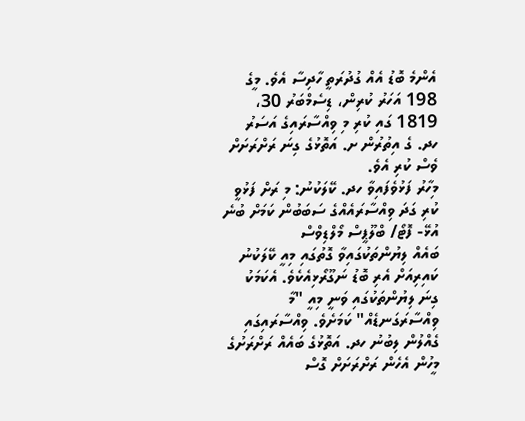އެންމެ ބޮޑު އެއް ގުދުރަތީ ހާދިސާ އެވެ. މީގެ 198 އަހަރު ކުރިން، ޑިސެމްބަރު 30، 1819 ގައި ކުރި މި ވިއްސާރައިގެ އަސަރު ހދ. ގެ އިތުރުން ށ. އަތޮޅުގެ ގިނަ ރަށްރަށަށް ވެސް ކުރި އެވެ.
މިހާރު ފަޅުވެފައިވާ ހދ. ކޭލަކުނު: މި ރަށް ފަޅުވީ ކުރި ގަދަ ވިއްސާރައެއްގެ ސަބަބުން ކަމަށް ބުނެ އުޅޭ- ފޮޓޯ/ ބްލޫޕީސް މޯލްޑިވްސް
ބައެއް ލިޔުންތަކުގައިވާ ގޮތުގައި މިއީ ކޭލަކުނު ކައިރިއަށް އެރި ބޮޑު ނަގޫރޯޅިއެކެވެ. އެކަމަކު ގިނަ ލިޔުންތަކުގައި ވަނީ މިއީ "މާ ވިއްސާރަގަނޑެއް" ކަމަށެވެ. ވިއްސާރައިގައި ގެއްލުން ލިބުނު ހދ. އަތޮޅުގެ ބައެއް ރަށްރަށުގެ މީހުން އެހެން ރަށްރަށަށް ގޮސް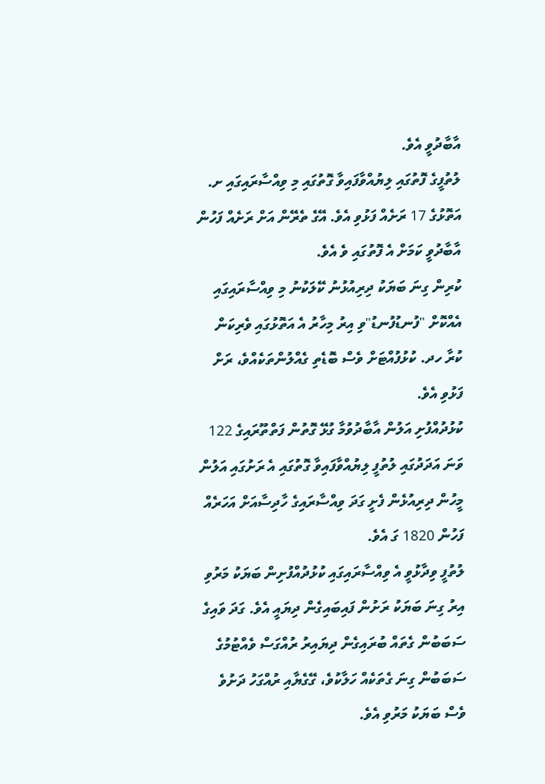އާބާދުވީ އެވެ.
ލުތުފީގެ ފޮތުގައި ލިޔުއްވާފައިވާ ގޮތުގައި މި ވިއްސާރައިގައި ށ. އަތޮޅުގެ 17 ރަށެއް ފަޅުވި އެވެ. އޭގެ ތެރޭން އަށް ރަށެއް ފަހުން އާބާދުވީ ކަމަށް އެ ފޮތުގައި ވެ އެވެ.
ކުރިން ގިނަ ބަޔަކު ދިރިއުޅުނު ކޭލަކުނު މި ވިއްސާރައިގައި އެއްކޮށް "ފުނޑުފުނޑު"ވި އިރު މިހާރު އެ އަތޮޅުގައި ވެރިކަން ކުރާ ހދ. ކުޅުފުއްޓަށް ވެސް ބޮޑެތި ގެއްލުންތަކެއްވެ، ރަށް ފަޅުވި އެވެ.
ކުޅުދުއްފުށި އަލުން އާބާދުވުމާ ގުޅޭ ގޮތުން ފަތްތޫރައިގެ 122 ވަނަ އަދަދުގައި ލުތުފީ ލިޔުއްވާފައިވާ ގޮތުގައި އެ ރަށުގައި އަލުން މީހުން ދިރިއުޅެން ފެށީ ގަދަ ވިއްސާރައިގެ ހާދިސާއަށް އަހަރެއް ފަހުން 1820 ގަ އެވެ.
ލުތުފީ ވިދާޅުވީ އެ ވިއްސާރައިގައި ކުޅުދުއްފުށިން ބަޔަކު މަރުވި އިރު ގިނަ ބަޔަކު ރަށުން ފައިބައިގެން ދިޔައީ އެވެ. ގަދަ ވައިގެ ސަބަބުން ގެތައް ބުރައިގެން ދިޔައިރު ރުއްގަސް ވެއްޓުމުގެ ސަބަބުން ގިނަ ގެތަކެއް ހަލާކުވެ، ގޭގެޔާއި ރުއްގަހު ދަށުވެ ވެސް ބަޔަކު މަރުވި އެވެ.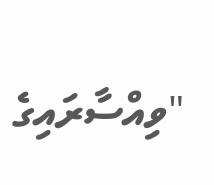"ވިއްސާރައިގެ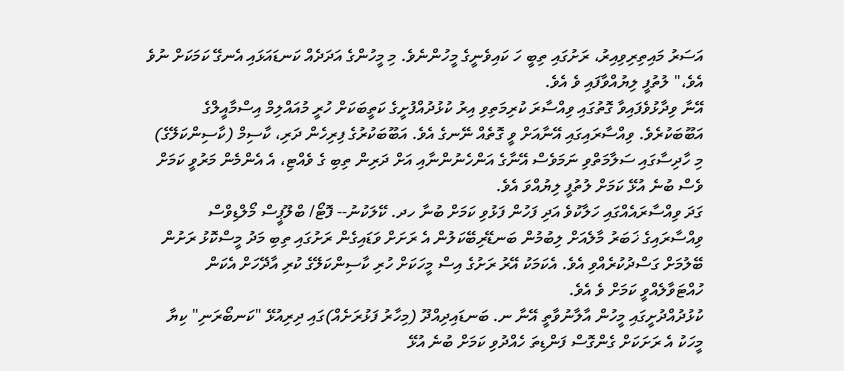އަސަރު މައިތިރިވިއިރު، ރަށުގައި ތިބީ ހަ ކައިވެނީގެ މީހުންނެވެ. މި މީހުންގެ އަދަދެއް ކަނޑައަޅައި އެނގޭ ކަމަކަށް ނުވެ އެވެ،" ލުތުފީ ލިޔުއްވާފައި ވެ އެވެ.
އޭނާ ވިދާޅުވެފައިވާ ގޮތުގައި ވިއްސާރަ ކުރިމަތިވި އިރު ކުޅުދުއްފުށީގެ ކަތީބަކަށް ހުރީ މުއައްލިމް އިސްމާއީލްގެ އަބޫބަކުރެވެ. ވިއްސާރައިގައި އޭނާއަށް ވީ ގޮތެއް ނޭނގެ އެވެ. އަބޫބަކުރުގެ ފިރިހެން ދަރި، ކާސިމް (ކާސިންކަލޭގެ) މި ހާދިސާގައި ސަލާމަތްވި ނަމަވެސް އޭނާގެ އަންހެނުންނާއި އަށް ދަރިން ތިބި ގެ ވެއްޓި، އެ އެންމެން މަރުވީ ކަމަށް ވެސް ބުނެ އުޅޭ ކަމަށް ލުތުފީ ލިޔުއްވަ އެވެ.
ގަދަ ވިއްސާރައެއްގައި ހަލާކުވެ އަދި ފަހުން ފަޅުވި ކަމަށް ބުނާ ހދ. ކޭލަކުނު-- ފޮޓޯ/ ބްލޫޕީސް މޯލްޑިވްސް
ވިއްސާރައިގެ ޚަބަރު މާލެއަށް ލިބުމުން ބަނޑޭރިބޭކަލުން އެ ރަށަށް ވަޑައިގެން ރަށުގައި ތިބި މަދު މީސްކޮޅު ރަށުން ބޭލުމަށް ގަސްދުކުރެއްވި އެވެ. އެކަމަކު އޭރު ރަށުގެ އިސް މީހަކަށް ހުރި ކާސިންކަލޭގެ ކުރި އާދޭހަށް އެކަން ހުއްޓަވާލެއްވީ ކަމަށް ވެ އެވެ.
ކުޅުދުއްދުށީގައި މީހުން އާލާނުވާތީ އޭނާ ނ. ބަނޑައިދިއްދޫ (މިހާރު ފަޅުރަށެއް)ގައި ދިރިއުޅޭ "ކަނބޯރަނި" ކިޔާ މީހަކު އެ ރަށަކަށް ގެންގޮސް ފަންޑިތަ ހެއްދުވި ކަމަށް ބުނެ އުޅޭ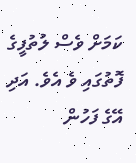ކަމަށް ވެސް ލުތުފީގެ ފޮތުގައި ވެ އެވެ. އަދި އޭގެ ފަހުން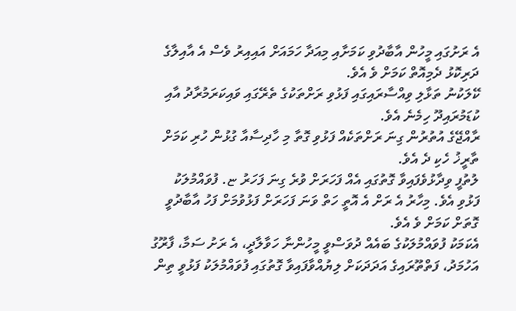އެ ރަށުގައި މީހުން އާބާދުވި ކަމަށާއި މިއަދާ ހަމައަށް އައިއިރު ވެސް އެ އާއިލާގެ ދަރިކޮޅު ދެމިއޮތް ކަމަށް ވެ އެވެ.
ކޭލަކުނު ތަޅާލި ވިއްސާރައިގައި ފަޅުވި ރަށްތަކުގެ ތެރޭގައި ވައިކަރަމުރާދު އާއި ކުޑަމުރައިދޫ ހިމެނެ އެވެ.
ރާއްޖޭގެ އުތުރުން ގިނަ ރަށްތަކެއް ފަޅުވި ގޮތާ މި ހާދިސާއާ ގުޅުން ހުރި ކަމަށް ތާރީޚު ހެކި ދެ އެވެ.
ލުތުފީ ވިދާޅުވެފައިވާ ގޮތުގައި އެއް ފަހަރަށް ވުރެ ގިނަ ފަހަރު ޏ. ފުވައްމުލަކު ފަޅުވި އެވެ. މިހާރު އެ ރަށް އެ އޮތީ ހަތް ވަނަ ފަހަރަށް ފަޅުވުމަށް ފަހު އާބާދުވީ ގޮތަށް ކަމަށް ވެ އެވެ.
އެކަމަކު ފުވައްމުލަކުގެ ބައެއް ދުވަސްވީ މީހުންނާ ހަވާލާދީ، އެ ރަށު ސަމާ، ފާރޫގު އަހުމަދު، ފަތްތޫރައިގެ އަދަދަކަށް ލިޔުއްވާފައިވާ ގޮތުގައި ފުވައްމުލަކު ފަޅުވީ ތިން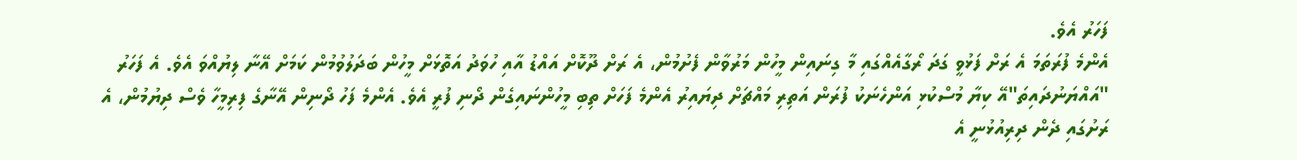ފަހަރު އެވެ.
އެންމެ ފުރަތަމަ އެ ރަށް ފަޅުވީ ގަދަ ރޯގާއެއްގައި މާ ގިނައިން މީހުން މަރުވާން ފެށުމުން، އެ ރަށް ދޫކޮށް އައްޑު އާއި ހުވަދު އަތޮޅަށް މީހުން ބަދަލުވުމުން ކަމަށް އޭނާ ލިޔުއްވަ އެވެ. އެ ފަހަރު "އައްޔަނުދައިތަ"އޭ ކިޔާ މުސްކުޅި އަންހެނަކު ފުރަން އަތިރި މައްޗަށް ދިޔައިރު އެންމެ ފަހަށް ތިބި މީހުންނައިގެން ދޯނި ފުރީ އެވެ. އެންމެ ފަހު ދޯނިން އޭނާގެ ފިރިމީހާ ވެސް ދިޔުމުން، އެ ރަށުގައި ދެން ދިރިއުޅުނީ އެ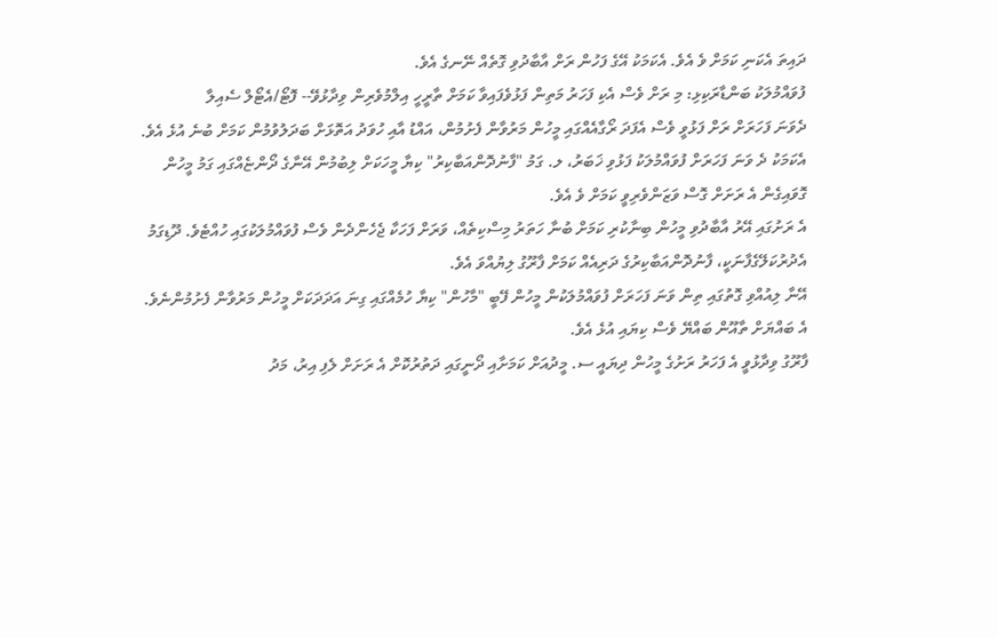ދައިތަ އެކަނި ކަމަށް ވެ އެވެ. އެކަމަކު އޭގެ ފަހުން ރަށް އާބާދުވި ގޮތެއް ނޭނގެ އެވެ.
ފުވައްމުލަކު ބަންޑާރަކިޅި: މި ރަށް ވެސް އެކި ފަހަރު މަތިން ފަޅުވެފައިވާ ކަމަށް ތާރީހީ އިލްމުވެރިން ވިދާޅުވޭ-- ފޮޓޯ/އެޓޯލް ސެއިލާ
ދެވަނަ ފަހަރަށް ރަށް ފަޅުވީ ވެސް އެފަދަ ރޯގާއެއްގައި މީހުން މަރުވާން ފެށުމުން، އައްޑު އާއި ހުވަދު އަތޮޅަށް ބަދަލުވުމުން ކަމަށް ބުނެ އުޅެ އެވެ. އެކަމަކު ދެ ވަނަ ފަހަރަށް ފުވައްމުލަކު ފަޅުވި ޚަބަރު، ލ. ގަމު "ފާނުދޮންއަބާކިރު" ކިޔާ މީހަކަށް ލިބުމުން އޭނާގެ ދޯންޏެއްގައި ގަމު މީހުން ގޮވައިގެން އެ ރަށަށް ގޮސް ވަޒަންވެރިވީ ކަމަށް ވެ އެވެ.
އެ ރަށުގައި އޭރު އާބާދުވި މީހުން ބިނާކުރި ކަމަށް ބުނާ ހަތަރު މިސްކިތެއް، ވަރަށް ފަހަކާ ޖެހެންދެން ވެސް ފުވައްމުލަކުގައި ހުއްޓެވެ. ދޫޑިގަމު އެދުރުކަލޭގެފާނަކީ، ފާނުދޮންއަބާކިރުގެ ދަރިއެއް ކަމަށް ފާރޫގު ލިޔުއްވަ އެވެ.
އޭނާ ލިއުއްވި ގޮތުގައި ތިން ވަނަ ފަހަރަށް ފުވައްމުލަކުން މީހުން ފޭބީ "މާހުން" ކިޔާ ހުމެއްގައި ގިނަ އަދަދަކަށް މީހުން މަރުވާން ފެށުމުންނެވެ. އެ ބައްޔަށް ތާއޫން ބައްޔޭ ވެސް ކިޔައި އުޅެ އެވެ.
ފާރޫގު ވިދާޅުވީ އެ ފަހަރު ރަށުގެ މީހުން ދިޔައީ ސ. މީދުއަށް ކަމަށާއި ދޯނީގައި ދަތުރުކޮށް އެ ރަށަށް ލެފި އިރު، މަދު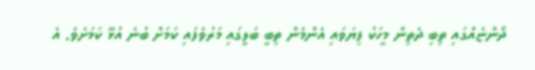ދޯންޏެއްގައި ތިބި ދެތިން މީހަކު ފިޔަވައި އެންމެން ތިބީ ބަލީގައި މަރުވެފައި ކަމަށް ބުނެ އުޅޭ ކަމަށެވެ. އެ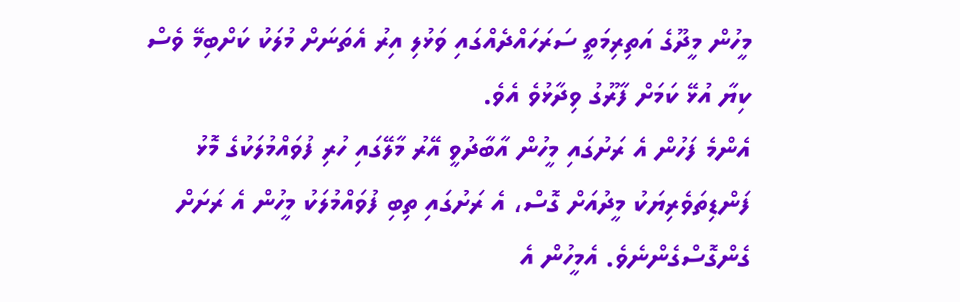މީހުން މީދޫގެ އަތިރިމަތީ ސަރަހައްދެއްގައި ވަޅުލި އިރު އެތަނަށް މުލަކު ކަށްބިމޭ ވެސް ކިޔާ އުޅޭ ކަމަށް ފާރޫގު ވިދާޅުވެ އެވެ.
އެންމެ ފަހުން އެ ރަށުގައި މީހުން އާބާދުވީ އޭރު މާލޭގައި ހުރި ފުވައްމުލަކުގެ މޮޅު ފަންޑިތަވެރިޔަކު މީދުއަށް ގޮސް، އެ ރަށުގައި ތިބި ފުވައްމުލަކު މީހުން އެ ރަށަށް ގެންގޮސްގެންނެވެ. އެމީހުން އެ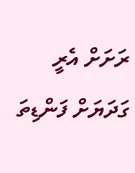ރަށަށް އެރީ ގަދަޔަށް ފަންޑިތަ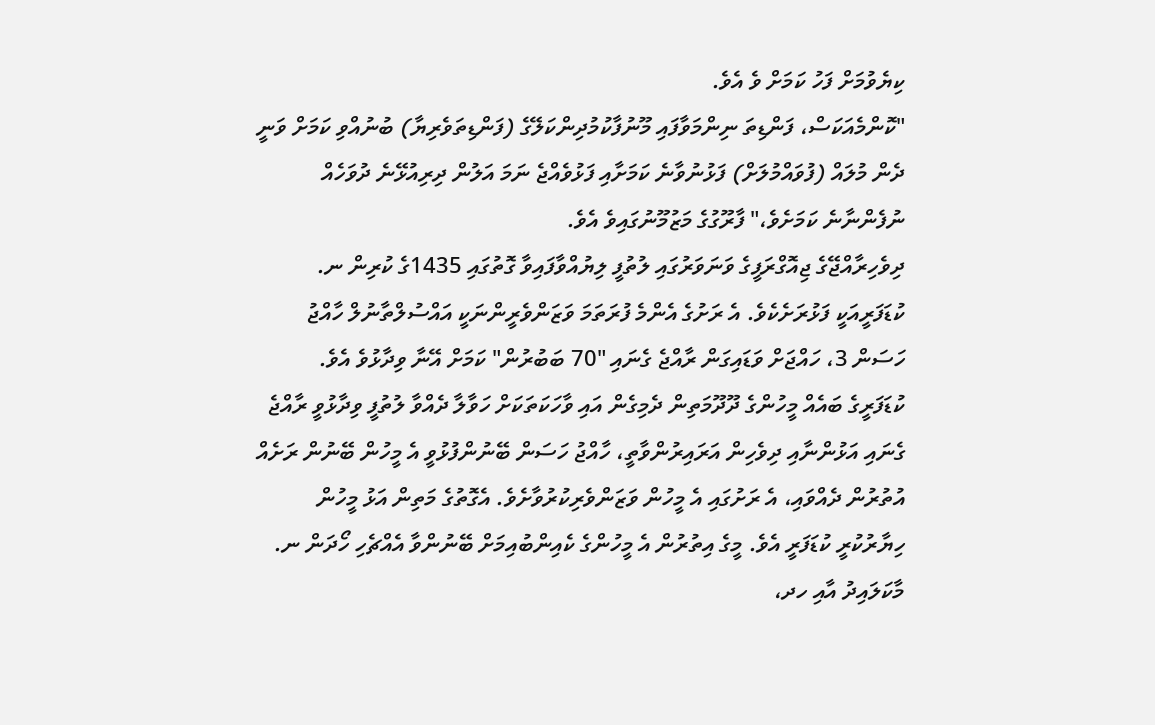ކިޔެވުމަށް ފަހު ކަމަށް ވެ އެވެ.
"ކޮންމެއަކަސް، ފަންޑިތަ ނިންމަވާފައި މޫނުފާކުމުދިންކަލޭގެ (ފަންޑިތަވެރިޔާ) ބުނުއްވި ކަމަށް ވަނީ ދެން މުލައް (ފުވައްމުލަށް) ފަޅުނުވާނެ ކަމަށާއި ފަޅުވެއްޖެ ނަމަ އަލުން ދިރިއުޅޭނެ ދުވަހެއް ނުފެންނާނެ ކަމަށެވެ،" ފާރޫގުގެ މަޒުމޫނުގައިވެ އެވެ.
ދިވެހިރާއްޖޭގެ ޖިއޮގްރަފީގެ ވަނަވަރުގައި ލުތުފީ ލިޔުއްވާފައިވާ ގޮތުގައި 1435ގެ ކުރިން ނ. ކުޑަފަރީއަކީ ފަޅުރަށެކެވެ. އެ ރަށުގެ އެންމެ ފުރަތަމަ ވަޒަންވެރީންނަކީ އައްސުލްތާނުލް ހާއްޖު ހަސަން 3، ހައްޖަށް ވަޑައިގަން ރާއްޖެ ގެނައި "70 ބަބުރުން" ކަމަށް އޭނާ ވިދާޅުވެ އެވެ.
ކުޑަފަރީގެ ބައެއް މީހުންގެ ދޫދޫމަތިން ދެމިގެން އައި ވާހަކަތަކަށް ހަވާލާ ދެއްވާ ލުތުފީ ވިދާޅުވީ ރާއްޖެ ގެނައި އަޅުންނާއި ދިވެހިން އަރައިރުންވާތީ، ހާއްޖު ހަސަން ބޭނުންފުޅުވީ އެ މީހުން ބޭނުން ރަށެއް އުތުރުން ދެއްވައި، އެ ރަށުގައި އެ މީހުން ވަޒަންވެރިކުރުވާށެވެ. އެގޮތުގެ މަތިން އަޅު މީހުން ހިޔާރުކުރީ ކުޑަފަރީ އެވެ. މީގެ އިތުރުން އެ މީހުންގެ ކެއިންބުއިމަށް ބޭނުންވާ އެއްޗެހި ހޯދަން ނ. މާކަލައިދު އާއި ހދ،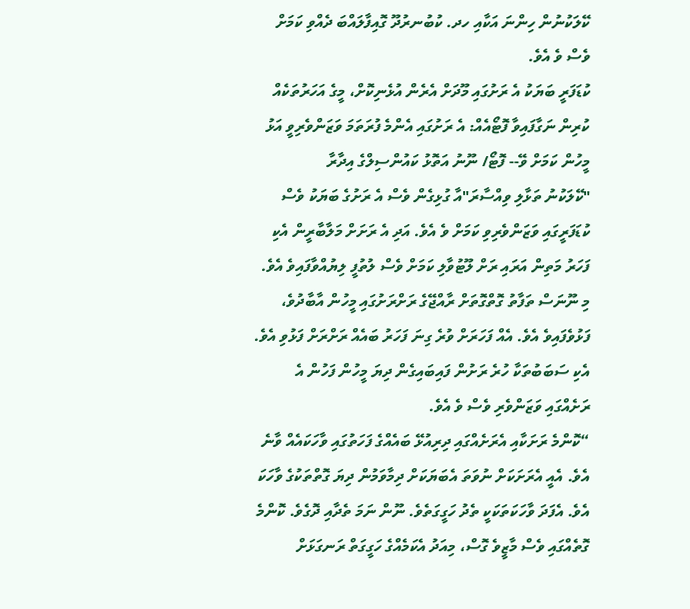ކޭލަކުނުން ހިންނަ އަކާއި ހދ. ކުބުނރުދޫ ގޮއިފާލައްބަ ދެއްވި ކަމަށް ވެސް ވެ އެވެ.
ކުޑަފަރީ ބަޔަކު އެ ރަށުގައި މޫދަށް އެރެން އުޅެނިކޮށް، މީގެ އަހަރުތަކެއް ކުރިން ނަގާފައިވާ ފޮޓޯއެއް: އެ ރަށުގައި އެންމެ ފުރަތަމަ ވަޒަންވެރިވީ އަޅު މީހުން ކަމަށް ވޭ-- ފޮޓޯ/ ނޫނު އަތޮޅު ކައުންސިލްގެ އިދާރާ
"ކޭލަކުނު ތަޅާލި ވިއްސާރަ"އާ ގުޅިގެން ވެސް އެ ރަށުގެ ބަޔަކު ވެސް ކުޑަފަރީގައި ވަޒަންވެރިވި ކަމަށް ވެ އެވެ. އަދި އެ ރަށަށް މަލާބާރީން އެކި ފަހަރު މަތިން އަރައި ރަށް ލޫޓުވާލި ކަމަށް ވެސް ލުތުފީ ލިޔުއްވާފައިވެ އެވެ.
މި ނޫނަސް ތަފާތު ގޮތްގޮތަށް ރާއްޖޭގެ ރަށްރަށުގައި މީހުން އާބާދުވެ، ފަޅުވެފައިވެ އެވެ. އެއް ފަހަރަށް ވުރެ ގިނަ ފަހަރު ބައެއް ރަށްރަށް ފަޅުވި އެވެ. އެކި ސަބަބުތަކާ ހުރެ ރަށުން ފައިބައިގެން ދިޔަ މީހުން ފަހުން އެ ރަށެއްގައި ވަޒަންވެރި ވެސް ވެ އެވެ.
“ކޮންމެ ރަށަކާއި އެރަށެއްގައި ދިރިއުޅޭ ބައެއްގެ ފަހަތުގައި ވާހަކައެއް ވާނެ އެވެ. އެއީ އެރަށަކަށް ނުވަތަ އެބަޔަކަށް ދިމާވަމުން ދިޔަ ގޮތްތަކުގެ ވާހަކަ އެވެ. އެފަދަ ވާހަކަތަކަކީ ތެދު ހަގީގަތެވެ. ނޫން ނަމަ ތެދާއި ދޮގެވެ. ކޮންމެ ގޮތެއްގައި ވެސް މާޒީވެ ގޮސް، މިއަދު އެކަމެއްގެ ހަގީގަތް ރަނގަޅަށް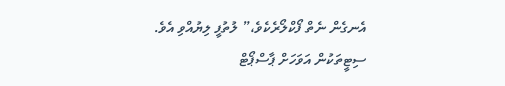އެނގެން ނެތް ފޯކްލޯރެކެވެ،” ލުތުފީ ލިޔުއްވި އެވެ.
ސިޓީތަކުން އަވަހަށް ޕާސްޕޯޓް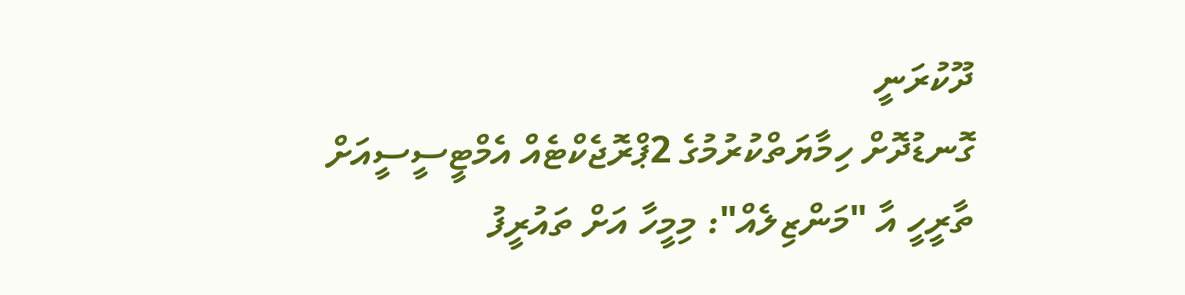ދޫކުރަނީ
ގޮނޑުދޮށް ހިމާޔަތްކުރުމުގެ 2ޕްރޮޖެކްޓެއް އެމްޓީސީސީއަށް
ތާރީހީ އާ "މަންޒިލެއް": މިމީހާ އަށް ތައުރީފު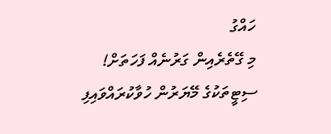ހައްގު
މި ގޭތެރެއިން ގަރުނެއް ފަހަތަށް!
ސިޓީތަކުގެ މޭޔަރުން ހުވާކުރައްވައިފި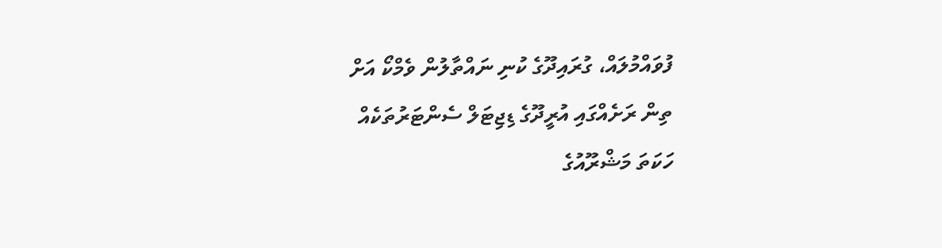ފުވައްމުލައް، ގުރައިދޫގެ ކުނި ނައްތާލުން ވެމްކޯ އަށް
ތިން ރަށެއްގައި އުރީދޫގެ ޑިޖިޓަލް ސެންޓަރުތަކެއް
ހަކަތަ މަޝްރޫއުގެ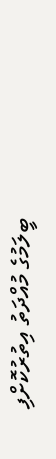ބީލަމުގެ މުއްދަތު އިތުރުކޮށްފި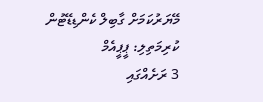މޭޔަރުކަމަށް ގާބިލް ކެންޑިޑޭޓުން ކުރިމަތިލި: ޕީޕީއެމް
3 ރަށެއްގައި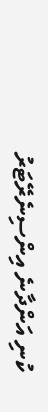ކުނި އަންދާނެ އިންސިނެރޭޓަރު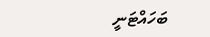ބަހައްޓަނީ